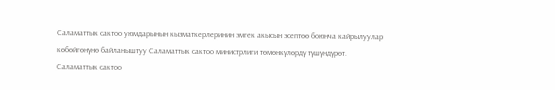Саламаттык сактоо уюмдарынын кызматкерлеринин эмгек акысын эсептөө боюнча кайрылуулар көбөйгөнүнө байланыштуу Саламаттык сактоо министрлиги төмөнкүлөрдү түшүндүрөт.
Саламаттык сактоо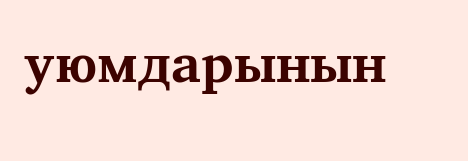уюмдарынын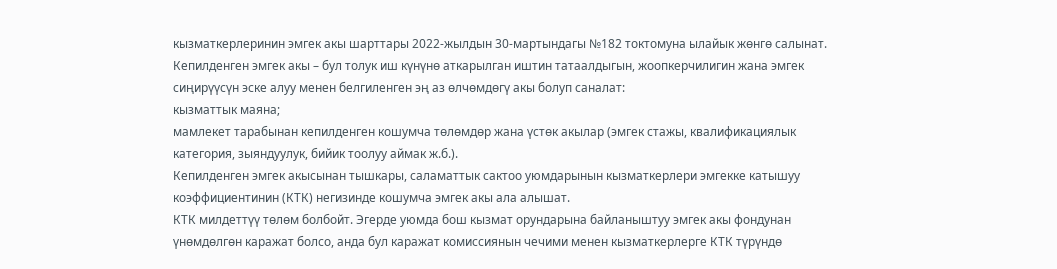кызматкерлеринин эмгек акы шарттары 2022-жылдын 30-мартындагы №182 токтомуна ылайык жөнгө салынат.
Кепилденген эмгек акы – бул толук иш күнүнө аткарылган иштин татаалдыгын, жоопкерчилигин жана эмгек сиңирүүсүн эске алуу менен белгиленген эң аз өлчөмдөгү акы болуп саналат:
кызматтык маяна;
мамлекет тарабынан кепилденген кошумча төлөмдөр жана үстөк акылар (эмгек стажы, квалификациялык категория, зыяндуулук, бийик тоолуу аймак ж.б.).
Кепилденген эмгек акысынан тышкары, саламаттык сактоо уюмдарынын кызматкерлери эмгекке катышуу коэффициентинин (КТК) негизинде кошумча эмгек акы ала алышат.
КТК милдеттүү төлөм болбойт. Эгерде уюмда бош кызмат орундарына байланыштуу эмгек акы фондунан үнөмдөлгөн каражат болсо, анда бул каражат комиссиянын чечими менен кызматкерлерге КТК түрүндө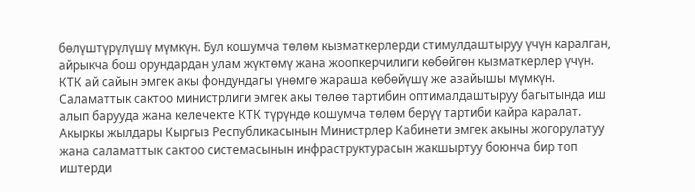бөлүштүрүлүшү мүмкүн. Бул кошумча төлөм кызматкерлерди стимулдаштыруу үчүн каралган, айрыкча бош орундардан улам жүктөмү жана жоопкерчилиги көбөйгөн кызматкерлер үчүн. КТК ай сайын эмгек акы фондундагы үнөмгө жараша көбөйүшү же азайышы мүмкүн.
Саламаттык сактоо министрлиги эмгек акы төлөө тартибин оптималдаштыруу багытында иш алып барууда жана келечекте КТК түрүндө кошумча төлөм берүү тартиби кайра каралат.
Акыркы жылдары Кыргыз Республикасынын Министрлер Кабинети эмгек акыны жогорулатуу жана саламаттык сактоо системасынын инфраструктурасын жакшыртуу боюнча бир топ иштерди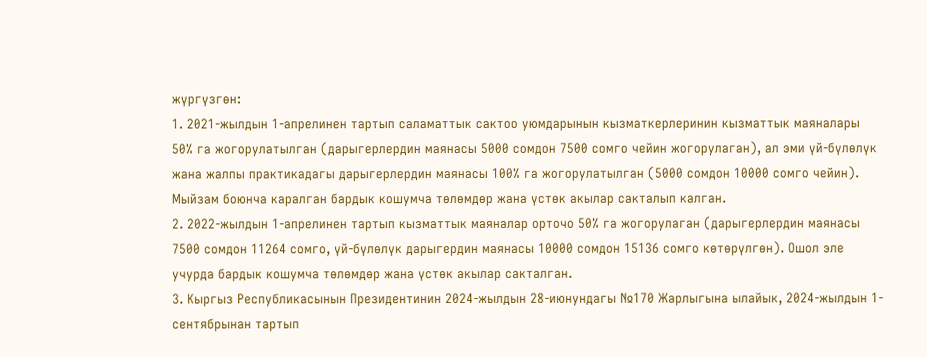жүргүзгөн:
1. 2021-жылдын 1-апрелинен тартып саламаттык сактоо уюмдарынын кызматкерлеринин кызматтык маяналары 50% га жогорулатылган (дарыгерлердин маянасы 5000 сомдон 7500 сомго чейин жогорулаган), ал эми үй-бүлөлүк жана жалпы практикадагы дарыгерлердин маянасы 100% га жогорулатылган (5000 сомдон 10000 сомго чейин). Мыйзам боюнча каралган бардык кошумча төлөмдөр жана үстөк акылар сакталып калган.
2. 2022-жылдын 1-апрелинен тартып кызматтык маяналар орточо 50% га жогорулаган (дарыгерлердин маянасы 7500 сомдон 11264 сомго, үй-бүлөлүк дарыгердин маянасы 10000 сомдон 15136 сомго көтөрүлгөн). Ошол эле учурда бардык кошумча төлөмдөр жана үстөк акылар сакталган.
3. Кыргыз Республикасынын Президентинин 2024-жылдын 28-июнундагы №170 Жарлыгына ылайык, 2024-жылдын 1-сентябрынан тартып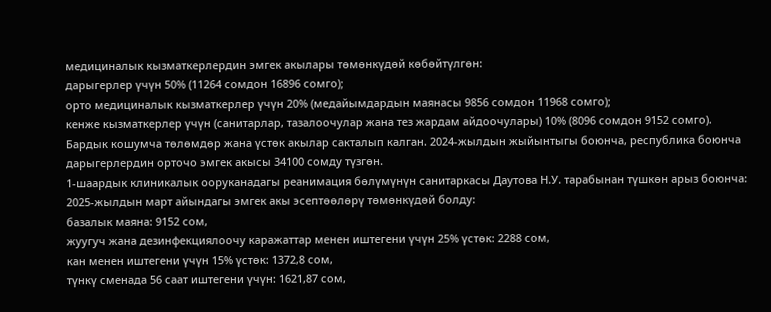медициналык кызматкерлердин эмгек акылары төмөнкүдөй көбөйтүлгөн:
дарыгерлер үчүн 50% (11264 сомдон 16896 сомго);
орто медициналык кызматкерлер үчүн 20% (медайымдардын маянасы 9856 сомдон 11968 сомго);
кенже кызматкерлер үчүн (санитарлар, тазалоочулар жана тез жардам айдоочулары) 10% (8096 сомдон 9152 сомго).
Бардык кошумча төлөмдөр жана үстөк акылар сакталып калган. 2024-жылдын жыйынтыгы боюнча, республика боюнча дарыгерлердин орточо эмгек акысы 34100 сомду түзгөн.
1-шаардык клиникалык ооруканадагы реанимация бөлүмүнүн санитаркасы Даутова Н.У. тарабынан түшкөн арыз боюнча:
2025-жылдын март айындагы эмгек акы эсептөөлөрү төмөнкүдөй болду:
базалык маяна: 9152 сом,
жуугуч жана дезинфекциялоочу каражаттар менен иштегени үчүн 25% үстөк: 2288 сом,
кан менен иштегени үчүн 15% үстөк: 1372,8 сом,
түнкү сменада 56 саат иштегени үчүн: 1621,87 сом,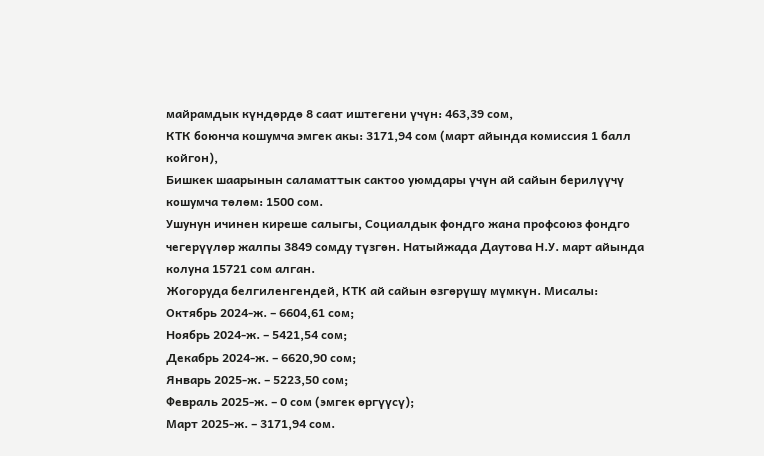майрамдык күндөрдө 8 саат иштегени үчүн: 463,39 сом,
КТК боюнча кошумча эмгек акы: 3171,94 сом (март айында комиссия 1 балл койгон),
Бишкек шаарынын саламаттык сактоо уюмдары үчүн ай сайын берилүүчү кошумча төлөм: 1500 сом.
Ушунун ичинен киреше салыгы, Социалдык фондго жана профсоюз фондго чегерүүлөр жалпы 3849 сомду түзгөн. Натыйжада Даутова Н.У. март айында колуна 15721 сом алган.
Жогоруда белгиленгендей, КТК ай сайын өзгөрүшү мүмкүн. Мисалы:
Октябрь 2024-ж. – 6604,61 сом;
Ноябрь 2024-ж. – 5421,54 сом;
Декабрь 2024-ж. – 6620,90 сом;
Январь 2025-ж. – 5223,50 сом;
Февраль 2025-ж. – 0 сом (эмгек өргүүсү);
Март 2025-ж. – 3171,94 сом.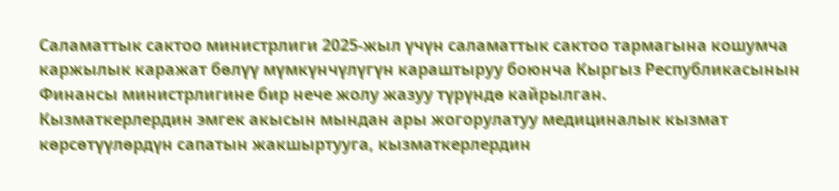Саламаттык сактоо министрлиги 2025-жыл үчүн саламаттык сактоо тармагына кошумча каржылык каражат бөлүү мүмкүнчүлүгүн караштыруу боюнча Кыргыз Республикасынын Финансы министрлигине бир нече жолу жазуу түрүндө кайрылган.
Кызматкерлердин эмгек акысын мындан ары жогорулатуу медициналык кызмат көрсөтүүлөрдүн сапатын жакшыртууга, кызматкерлердин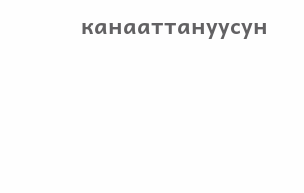канааттануусун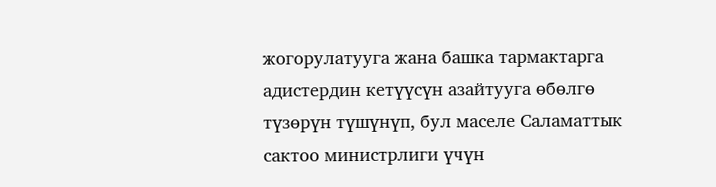жогорулатууга жана башка тармактарга адистердин кетүүсүн азайтууга өбөлгө түзөрүн түшүнүп, бул маселе Саламаттык сактоо министрлиги үчүн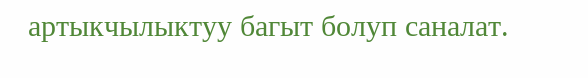артыкчылыктуу багыт болуп саналат.